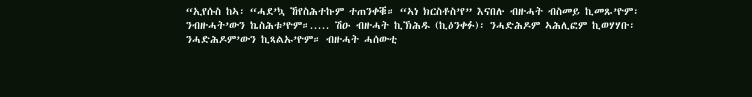“ኢየሱስ ከኣ፡ “ሓደ’ኳ ኸየስሕተኩም ተጠንቀቑ። “ኣነ ክርስቶስ’የ” እናበሉ ብዙሓት ብስመይ ኪመጹ’ዮም፡ ንብዙሓት’ውን ኬስሕቱ’ዮም።..... ሽዑ ብዙሓት ኪኽሕዱ (ኪዕንቀፉ)፡ ንሓድሕዶም ኣሕሊፎም ኪወሃሃቡ፡ ንሓድሕዶም’ውን ኪጻልኡ’ዮም። ብዙሓት ሓሰውቲ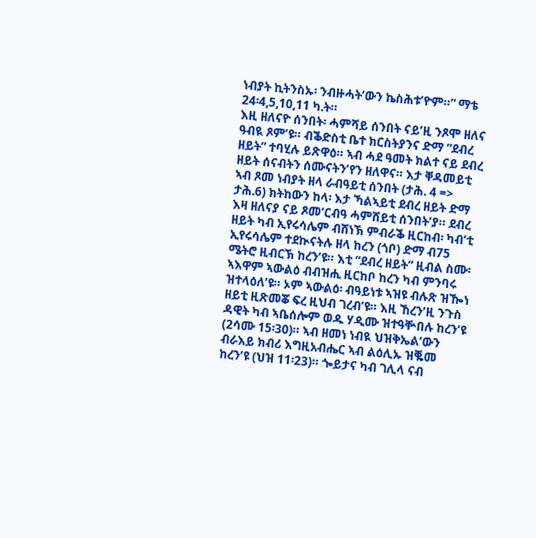ነብያት ኪትንስኡ፡ ንብዙሓት’ውን ኬስሕቱ’ዮም።” ማቴ 24፡4,5,10,11 ካ.ት።
እዚ ዘለናዮ ሰንበት፡ ሓምሻይ ሰንበት ናይ’ዚ ንጾሞ ዘለና ዓብዪ ጾም’ዩ። ብቕድስቲ ቤተ ክርስትያንና ድማ “ደብረ ዘይት” ተባሂሉ ይጽዋዕ። ኣብ ሓደ ዓመት ክልተ ናይ ደብረ ዘይት ሰናብትን ሰሙናትን’የን ዘለዋና። እታ ቐዳመይቲ ኣብ ጾመ ነብያት ዘላ ራብዓይቲ ሰንበት (ታሕ. 4 => ታሕ.6) ክትከውን ከላ፡ እታ ኻልኣይቲ ደብረ ዘይት ድማ እዛ ዘለናያ ናይ ጾመ’ርብዓ ሓምሸይቲ ሰንበት’ያ። ደብረ ዘይት ካብ ኢየሩሳሌም ብሸነኽ ምብራቕ ዚርከብ፡ ካብ’ቲ ኢየሩሳሌም ተደኲናትሉ ዘላ ከረን (ጎቦ) ድማ ብ75 ሜትሮ ዚብርኽ ከረን’ዩ። እቲ “ደብረ ዘይት” ዚብል ስሙ፡ ኣእዋም ኣውልዕ ብብዝሒ ዚርከቦ ከረን ካብ ምንባሩ ዝተላዕለ’ዩ። ኦም ኣውልዕ፡ ብዓይነቱ ኣዝዩ ብሉጽ ዝዀነ ዘይቲ ዚጽመቖ ፍረ ዚህብ ገረብ’ዩ። እዚ ኸረን’ዚ ንጉስ ዳዊት ካብ ኣቤሰሎም ወዱ ሃዲሙ ዝተዓቝበሉ ከረን’ዩ (2ሳሙ 15፡30)። ኣብ ዘመነ ነብዪ ህዝቅኤል’ውን ብራእይ ክብሪ እግዚአብሔር ኣብ ልዕሊኡ ዝቘመ ከረን’ዩ (ህዝ 11፡23)። ጐይታና ካብ ገሊላ ናብ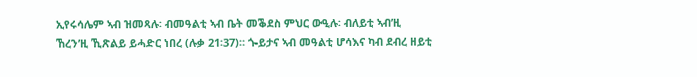ኢየሩሳሌም ኣብ ዝመጻሉ፡ ብመዓልቲ ኣብ ቤት መቕደስ ምህር ውዒሉ፡ ብለይቲ ኣብ’ዚ ኸረን’ዚ ኺጽልይ ይሓድር ነበረ (ሉቃ 21፡37)። ጐይታና ኣብ መዓልቲ ሆሳእና ካብ ደብረ ዘይቲ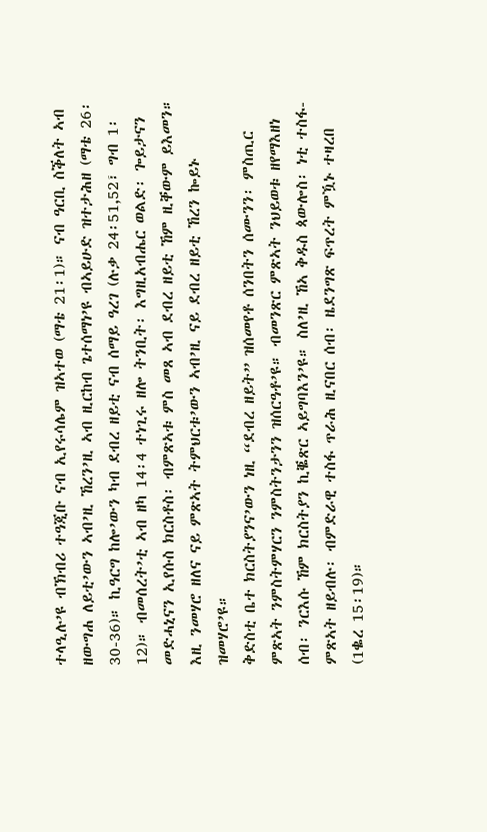ተላዒሉ’ዩ ብኽብሪ ተዓጂቡ ናብ ኢየሩሳሌም ዝኣተወ (ማቴ 21፡1)። ናብ ዓርቢ ስቕለት ኣብ ዘውግሐ ለይቲ’ውን ኣብ’ዚ ኸረን’ዚ ኣብ ዚርከብ ጌተሰማነ’ዩ ብኣይሁድ ዝተታሕዘ (ማቴ 26፡30-36)። ኪዓርግ ከሎ’ውን ካብ ደብረ ዘይቲ ናብ ሰማይ ዓረገ (ሉቃ 24፡51,52፣ ግብ 1፡12)። ብመሰረት’ቲ ኣብ ዘካ 14፡4 ተነጊሩ ዘሎ ትንቢት፡ እግዚአብሔር ወልድ፡ ጐይታናን መድሓኒናን ኢየሱስ ክርስቶስ፡ ብምጽኣቱ ምስ መጸ ኣብ ደብረ ዘይቲ ኸም ዚቐውም ይእመን። እዚ ንመሃሮ ዘለና ናይ ምጽኣት ትምህርቱ’ውን ኣብ’ዚ ናይ ደብረ ዘይቲ ኸረን ኰይኑ ዝመሃሮ’ዩ።
ቅድስቲ ቤተ ክርስትያንና’ውን ነዚ “ደብረ ዘይት” ዝሰመየቶ ሰንበትን ሰሙንን፡ ምስጢር ምጽኣት ንምስትምሃርን ንምስትንታንን ዝሰርዓቶ’ዩ። ብመንጽር ምጽኣት ንህይወቱ ዘየማእዘነ ሰብ፡ ንርእሱ ኸም ክርስትያን ኪቘጽር ኣይግባእን’ዩ። ስለ’ዚ ኸኣ ቅዱስ ጳውሎስ፡ ነቲ ተስፋ-ምጽኣት ዘይብሉ፡ ብምድራዊ ተስፋ ጥራሕ ዚናበር ሰብ፡ ዜደንግጽ ፍጥረት ምዃኑ ተዛረበ (1ቈረ 15፡19)።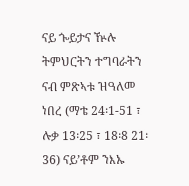ናይ ጐይታና ዅሉ ትምህርትን ተግባራትን ናብ ምጽኣቱ ዝዓለመ ነበረ (ማቴ 24፡1-51 ፣ ሉቃ 13፡25 ፣ 18፡8 21፡36) ናይ’ቶም ንእኡ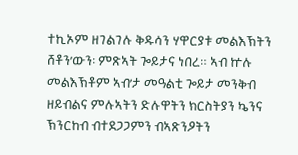ተኪኦም ዘገልገሉ ቅዱሳን ሃዋርያቱ መልእኽትን ሸቶን’ውን፡ ምጽኣት ጐይታና ነበረ። ኣብ ኵሉ መልእኽቶም ኣብ’ታ መዓልቲ ጐይታ መንቅብ ዘይብልና ምሉኣትን ድሉዋትን ክርስትያን ኴንና ኽንርከብ ብተደጋጋምን ብኣጽንዖትን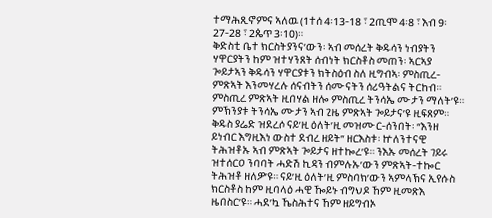ተማሕጺኖምና ኣለዉ (1ተሰ 4፡13-18 ፣ 2ጢሞ 4፡8 ፣ እብ 9፡27-28 ፣ 2ጴጥ 3፡10)።
ቅድስቲ ቤተ ክርስትያንና’ውን፡ ኣብ መሰረት ቅዱሳን ነብያትን ሃዋርያትን ከም ዝተሃንጸት ሰብነት ክርስቶስ መጠን፡ ኣርኣያ ጐይታኣን ቅዱሳን ሃዋርያቱን ክትስዕብ ስለ ዚግብኣ፡ ምስጢረ-ምጽኣት እንመሃረሉ ሰናብትን ሰሙናትን ሰሪዓትልና ትርከብ። ምስጢረ ምጽኣት ዚበሃል ዘሎ ምስጢረ ትንሳኤ ሙታን ማለት’ዩ። ምኽንያቱ ትንሳኤ ሙታን ኣብ ጊዜ ምጽኣት ጐይታና’ዩ ዚፍጸም። ቅዱስ ያሬድ ዝደረሶ ናይ’ዚ ዕለት’ዚ መዝሙር-ሰንበት፡ “እንዘ ይነብር እግዚእነ ውስተ ደብረ ዘይት” ዘርእስቱ፡ ኵለንተናዊ ትሕዝቶኡ ኣብ ምጽኣት ጐይታና ዘተኰረ’ዩ። ንእኡ መሰረት ገይሩ ዝተሰርዐ ንባባት ሓድሽ ኪዳን ብምሉኡ’ውን ምጽኣት-ተኰር ትሕዝቶ ዘለዎ’ዩ። ናይ’ዚ ዕለት’ዚ ምስባክ’ውን ኣምላኽና ኢየሱስ ክርስቶስ ከም ዚባላዕ ሓዊ ዀይኑ ብግህዶ ኸም ዚመጽእ ዜበስር’ዩ። ሓደ’ኳ ኼስሕተና ኸም ዘይግብኦ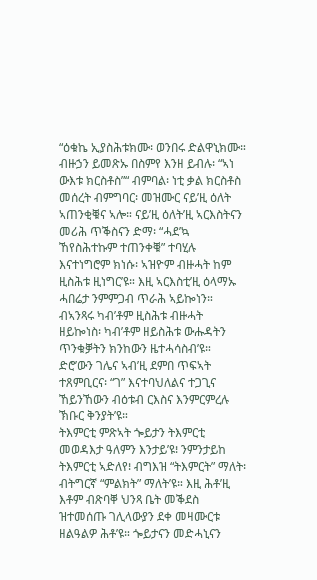“ዕቁኬ ኢያስሕቱክሙ፡ ወንበሩ ድልዋኒክሙ። ብዙኃን ይመጽኡ በስምየ እንዘ ይብሉ፡ “ኣነ ውእቱ ክርስቶስ”“ ብምባል፡ ነቲ ቃል ክርስቶስ መሰረት ብምግባር፡ መዝሙር ናይ’ዚ ዕለት ኣጠንቂቑና ኣሎ። ናይ’ዚ ዕለት’ዚ ኣርእስትናን መሪሕ ጥቕስናን ድማ፡ “ሓደ’ኳ ኸየስሕተኩም ተጠንቀቑ” ተባሂሉ እናተነግሮም ክነሱ፡ ኣዝዮም ብዙሓት ከም ዚስሕቱ ዚነግር’ዩ። እዚ ኣርእስቲ’ዚ ዕላማኡ ሓበሬታ ንምምጋብ ጥራሕ ኣይኰነን። ብኣንጻሩ ካብ’ቶም ዚስሕቱ ብዙሓት ዘይኰነስ፡ ካብ’ቶም ዘይስሕቱ ውሑዳትን ጥንቁቓትን ክንከውን ዜተሓሳስብ’ዩ። ድሮ’ውን ገሌና ኣብ’ዚ ደምበ ጥፍኣት ተጸምቢርና፡ “ገ” እናተባህለልና ተጋጊና ኸይንኸውን ብዕቱብ ርእስና እንምርምረሉ ኽቡር ቅንያት’ዩ።
ትእምርቲ ምጽኣት ጐይታን ትእምርቲ መወዳእታ ዓለምን እንታይ’ዩ፧ ንምንታይከ ትእምርቲ ኣድለየ፧ ብግእዝ “ትእምርት” ማለት፡ ብትግርኛ “ምልክት” ማለት’ዩ። እዚ ሕቶ’ዚ እቶም ብጽባቐ ህንጻ ቤት መቕደስ ዝተመሰጡ ገሊላውያን ደቀ መዛሙርቱ ዘልዓልዎ ሕቶ’ዩ። ጐይታናን መድሓኒናን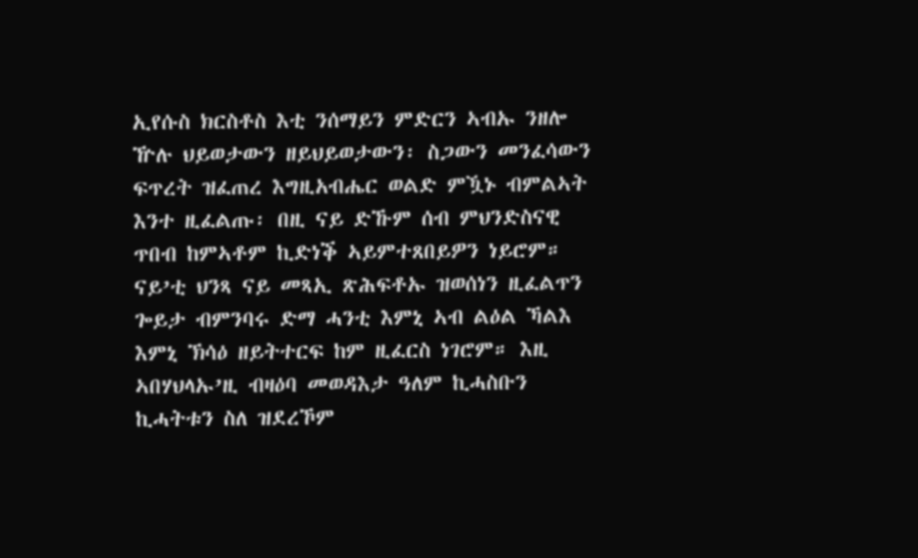ኢየሱስ ክርስቶስ እቲ ንሰማይን ምድርን ኣብኡ ንዘሎ ዅሉ ህይወታውን ዘይህይወታውን፡ ስጋውን መንፈሳውን ፍጥረት ዝፈጠረ እግዚአብሔር ወልድ ምዃኑ ብምልኣት እንተ ዚፈልጡ፡ በዚ ናይ ድኹም ሰብ ምህንድስናዊ ጥበብ ከምኣቶም ኪድነቕ ኣይምተጸበይዎን ነይሮም። ናይ’ቲ ህንጻ ናይ መጻኢ ጽሕፍቶኡ ዝወሰነን ዚፈልጥን ጐይታ ብምንባሩ ድማ ሓንቲ እምኒ ኣብ ልዕል ኻልእ እምኒ ኽሳዕ ዘይትተርፍ ከም ዚፈርስ ነገሮም። እዚ ኣበሃህላኡ’ዚ ብዛዕባ መወዳእታ ዓለም ኪሓስቡን ኪሓትቱን ስለ ዝደረኾም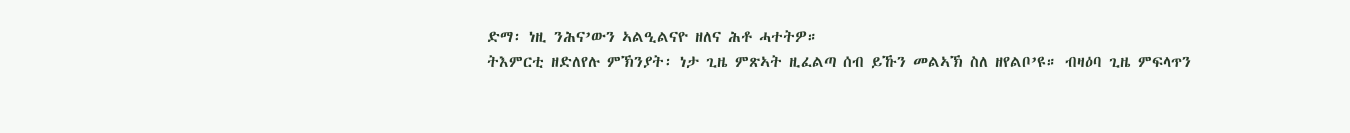ድማ፡ ነዚ ንሕና’ውን ኣልዒልናዮ ዘለና ሕቶ ሓተትዎ።
ትእምርቲ ዘድለየሉ ምኽንያት፡ ነታ ጊዜ ምጽኣት ዚፈልጣ ሰብ ይኹን መልኣኽ ስለ ዘየልቦ’ዩ። ብዛዕባ ጊዜ ምፍላጥን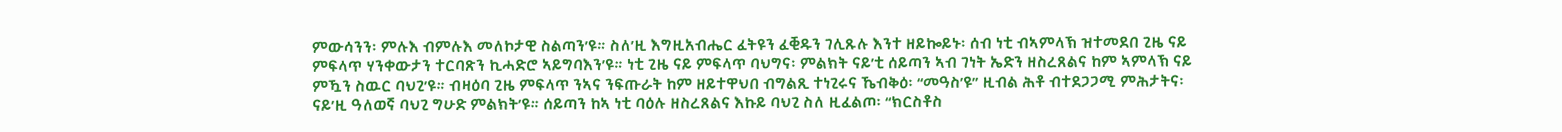ምውሳንን፡ ምሉእ ብምሉእ መለኮታዊ ስልጣን’ዩ። ስለ’ዚ እግዚአብሔር ፈትዩን ፈቒዱን ገሊጹሉ እንተ ዘይኰይኑ፡ ሰብ ነቲ ብኣምላኽ ዝተመደበ ጊዜ ናይ ምፍላጥ ሃንቀውታን ተርባጽን ኪሓድሮ ኣይግባእን’ዩ። ነቲ ጊዜ ናይ ምፍላጥ ባህግና፡ ምልክት ናይ’ቲ ሰይጣን ኣብ ገነት ኤድን ዘስረጸልና ከም ኣምላኽ ናይ ምዃን ስዉር ባህጊ’ዩ። ብዛዕባ ጊዜ ምፍላጥ ንኣና ንፍጡራት ከም ዘይተዋህበ ብግልጺ ተነጊሩና ኼብቅዕ፡ “መዓስ’ዩ” ዚብል ሕቶ ብተደጋጋሚ ምሕታትና፡ ናይ’ዚ ዓለወኛ ባህጊ ግሁድ ምልክት’ዩ። ሰይጣን ከኣ ነቲ ባዕሉ ዘስረጸልና እኩይ ባህጊ ስለ ዚፈልጦ፡ “ክርስቶስ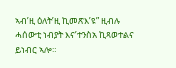ኣብ’ዚ ዕለት’ዚ ኪመጽእ’ዩ” ዚብሉ ሓሰውቲ ነብያት እና’ተንስአ ኪጻወተልና ይነብር ኣሎ።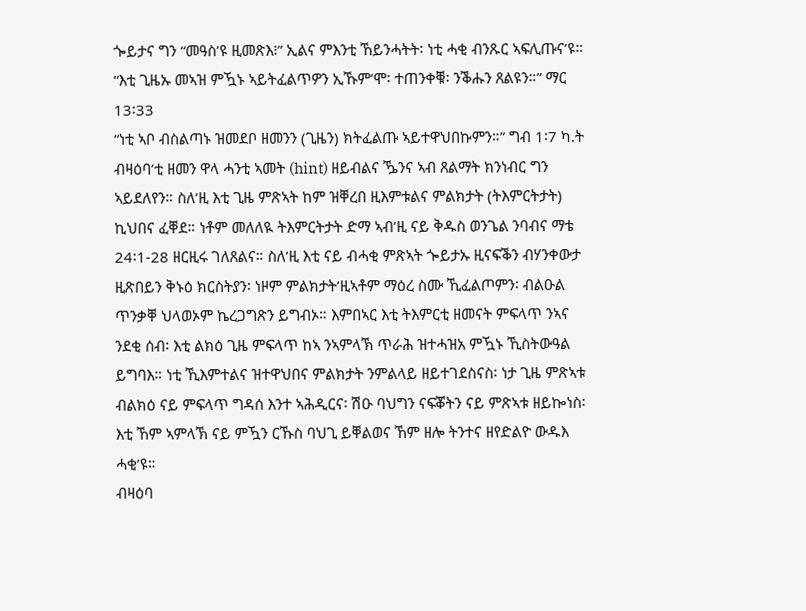ጐይታና ግን “መዓስ’ዩ ዚመጽእ፧” ኢልና ምእንቲ ኸይንሓትት፡ ነቲ ሓቂ ብንጹር ኣፍሊጡና’ዩ።
“እቲ ጊዜኡ መኣዝ ምዃኑ ኣይትፈልጥዎን ኢኹም’ሞ፡ ተጠንቀቑ፡ ንቕሑን ጸልዩን።” ማር 13፡33
“ነቲ ኣቦ ብስልጣኑ ዝመደቦ ዘመንን (ጊዜን) ክትፈልጡ ኣይተዋህበኩምን።” ግብ 1፡7 ካ.ት
ብዛዕባ’ቲ ዘመን ዋላ ሓንቲ ኣመት (hint) ዘይብልና ዄንና ኣብ ጸልማት ክንነብር ግን ኣይደለየን። ስለ’ዚ እቲ ጊዜ ምጽኣት ከም ዝቐረበ ዚእምቱልና ምልክታት (ትእምርትታት) ኪህበና ፈቐደ። ነቶም መለለዪ ትእምርትታት ድማ ኣብ’ዚ ናይ ቅዱስ ወንጌል ንባብና ማቴ 24፡1-28 ዘርዚሩ ገለጸልና። ስለ’ዚ እቲ ናይ ብሓቂ ምጽኣት ጐይታኡ ዚናፍቕን ብሃንቀውታ ዚጽበይን ቅኑዕ ክርስትያን፡ ነዞም ምልክታት’ዚኣቶም ማዕረ ስሙ ኺፈልጦምን፡ ብልዑል ጥንቃቐ ህላወኦም ኬረጋግጽን ይግብኦ። እምበኣር እቲ ትእምርቲ ዘመናት ምፍላጥ ንኣና ንደቂ ሰብ፡ እቲ ልክዕ ጊዜ ምፍላጥ ከኣ ንኣምላኽ ጥራሕ ዝተሓዝአ ምዃኑ ኺስትውዓል ይግባእ። ነቲ ኺእምተልና ዝተዋህበና ምልክታት ንምልላይ ዘይተገደስናስ፡ ነታ ጊዜ ምጽኣቱ ብልክዕ ናይ ምፍላጥ ግዳሰ እንተ ኣሕዲርና፡ ሽዑ ባህግን ናፍቖትን ናይ ምጽኣቱ ዘይኰነስ፡ እቲ ኸም ኣምላኽ ናይ ምዃን ርኹስ ባህጊ ይቐልወና ኸም ዘሎ ትንተና ዘየድልዮ ውዱእ ሓቂ’ዩ።
ብዛዕባ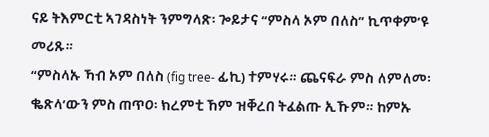ናይ ትእምርቲ ኣገዳስነት ንምግላጽ፡ ጐይታና “ምስላ ኦም በለስ” ኪጥቀም’ዩ መሪጹ።
“ምስላኡ ኻብ ኦም በለስ (fig tree- ፊኪ) ተምሃሩ። ጨናፍራ ምስ ለምለመ፡ ቈጽላ’ውን ምስ ጠጥዐ፡ ክረምቲ ኸም ዝቐረበ ትፈልጡ ኢኹም። ከምኡ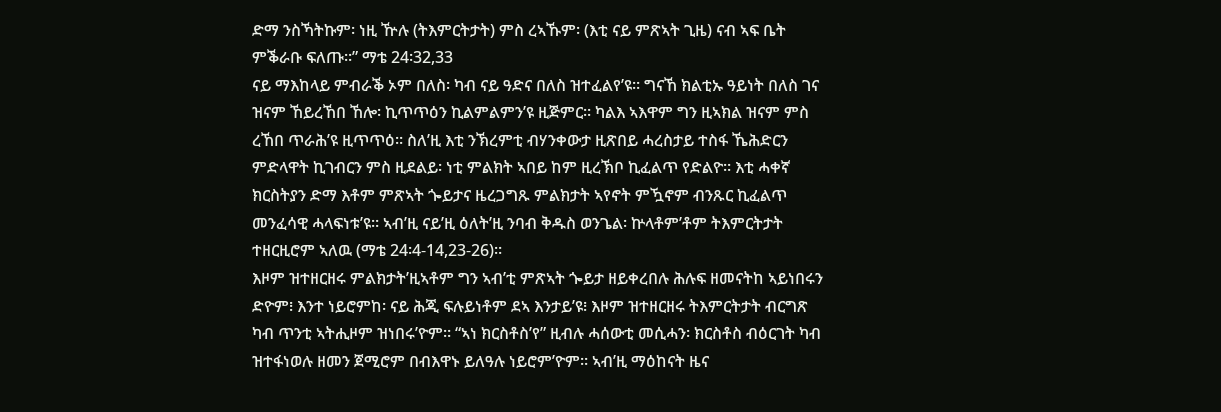ድማ ንስኻትኩም፡ ነዚ ዅሉ (ትእምርትታት) ምስ ረኣኹም፡ (እቲ ናይ ምጽኣት ጊዜ) ናብ ኣፍ ቤት ምቕራቡ ፍለጡ።” ማቴ 24፡32,33
ናይ ማእከላይ ምብራቕ ኦም በለስ፡ ካብ ናይ ዓድና በለስ ዝተፈልየ’ዩ። ግናኸ ክልቲኡ ዓይነት በለስ ገና ዝናም ኸይረኸበ ኸሎ፡ ኪጥጥዕን ኪልምልምን’ዩ ዚጅምር። ካልእ ኣእዋም ግን ዚኣክል ዝናም ምስ ረኸበ ጥራሕ’ዩ ዚጥጥዕ። ስለ’ዚ እቲ ንኽረምቲ ብሃንቀውታ ዚጽበይ ሓረስታይ ተስፋ ኼሕድርን ምድላዋት ኪገብርን ምስ ዚደልይ፡ ነቲ ምልክት ኣበይ ከም ዚረኽቦ ኪፈልጥ የድልዮ። እቲ ሓቀኛ ክርስትያን ድማ እቶም ምጽኣት ጐይታና ዜረጋግጹ ምልክታት ኣየኖት ምዃኖም ብንጹር ኪፈልጥ መንፈሳዊ ሓላፍነቱ’ዩ። ኣብ’ዚ ናይ’ዚ ዕለት’ዚ ንባብ ቅዱስ ወንጌል፡ ኵላቶም’ቶም ትእምርትታት ተዘርዚሮም ኣለዉ (ማቴ 24፡4-14,23-26)።
እዞም ዝተዘርዘሩ ምልክታት’ዚኣቶም ግን ኣብ’ቲ ምጽኣት ጐይታ ዘይቀረበሉ ሕሉፍ ዘመናትከ ኣይነበሩን ድዮም፧ እንተ ነይሮምከ፡ ናይ ሕጂ ፍሉይነቶም ደኣ እንታይ’ዩ፧ እዞም ዝተዘርዘሩ ትእምርትታት ብርግጽ ካብ ጥንቲ ኣትሒዞም ዝነበሩ’ዮም። “ኣነ ክርስቶስ’የ” ዚብሉ ሓሰውቲ መሲሓን፡ ክርስቶስ ብዕርገት ካብ ዝተፋነወሉ ዘመን ጀሚሮም በብእዋኑ ይለዓሉ ነይሮም’ዮም። ኣብ’ዚ ማዕከናት ዜና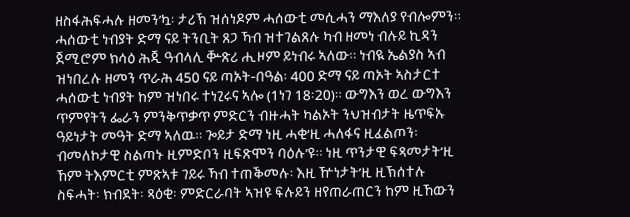ዘስፋሕፍሓሉ ዘመን’ኳ፡ ታሪኽ ዝሰነዶም ሓሰውቲ መሲሓን ማእለያ የብሎምን። ሓሰውቲ ነብያት ድማ ናይ ትንቢት ጸጋ ኻብ ዝተገልጸሉ ካብ ዘመነ ብሉይ ኪዳን ጀሚሮም ክሳዕ ሕጂ ዓብላሊ ቝጽሪ ሒዞም ይነብሩ ኣለው። ነብዪ ኤልያስ ኣብ ዝነበረሉ ዘመን ጥራሕ 450 ናይ ጣኦት-በዓል፡ 400 ድማ ናይ ጣኦት ኣስታርተ ሓሰውቲ ነብያት ከም ዝነበሩ ተነጊሩና ኣሎ (1ነገ 18፡20)። ውግእን ወረ ውግእን ጥምየትን ፌራን ምንቅጥቃጥ ምድርን ብዙሓት ካልኦት ንህዝብታት ዜጥፍኡ ዓይነታት መዓት ድማ ኣለዉ። ጐይታ ድማ ነዚ ሓቂ’ዚ ሓለፋና ዚፈልጦን፡ ብመለኮታዊ ስልጣኑ ዚምድቦን ዚፍጽሞን ባዕሉ’ዩ። ነዚ ጥንታዊ ፍጻመታት’ዚ ኸም ትእምርቲ ምጽኣቱ ገይሩ ኻብ ተጠቕመሉ፡ እዚ ዅነታት’ዚ ዚኽሰተሉ ስፍሓት፡ ክብደት፡ ጻዕቂ፡ ምድርራባት ኣዝዩ ፍሉይን ዘየጠራጠርን ከም ዚኸውን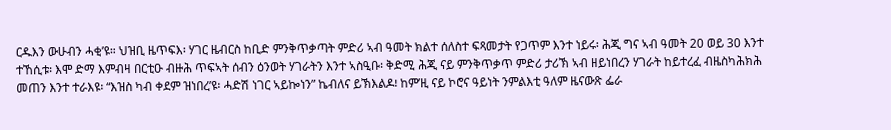ርዱእን ውሁብን ሓቂ’ዩ። ህዝቢ ዜጥፍእ፡ ሃገር ዜብርስ ከቢድ ምንቅጥቃጣት ምድሪ ኣብ ዓመት ክልተ ሰለስተ ፍጻመታት የጋጥም እንተ ነይሩ፡ ሕጂ ግና ኣብ ዓመት 20 ወይ 30 እንተ ተኸሲቱ፡ እሞ ድማ እምብዛ በርቲዑ ብዙሕ ጥፍኣት ሰብን ዕንወት ሃገራትን እንተ ኣስዒቡ፡ ቅድሚ ሕጂ ናይ ምንቅጥቃጥ ምድሪ ታሪኽ ኣብ ዘይነበረን ሃገራት ከይተረፈ ብዜስካሕክሕ መጠን እንተ ተራእዩ፡ “እዝስ ካብ ቀደም ዝነበረ’ዩ፡ ሓድሽ ነገር ኣይኰነን” ኬብለና ይኽእልዶ፧ ከም’ዚ ናይ ኮሮና ዓይነት ንምልእቲ ዓለም ዜናውጽ ፌራ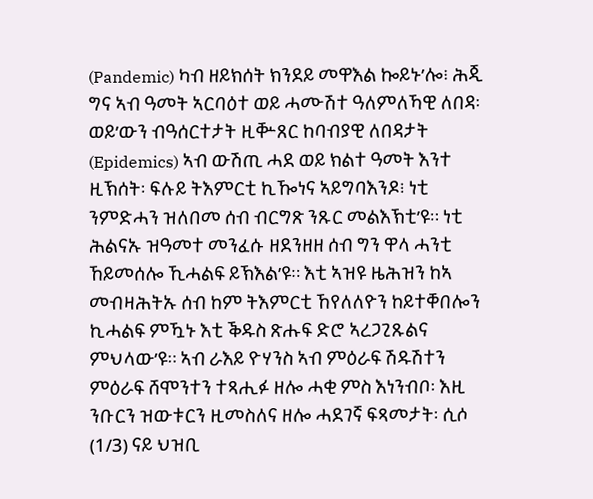(Pandemic) ካብ ዘይክሰት ክንደይ መዋእል ኰይኑ’ሎ፧ ሕጂ ግና ኣብ ዓመት ኣርባዕተ ወይ ሓሙሽተ ዓለምለኻዊ ለበዳ፡ ወይ’ውን ብዓሰርተታት ዚቝጸር ከባብያዊ ለበዳታት (Epidemics) ኣብ ውሽጢ ሓደ ወይ ክልተ ዓመት እንተ ዚኽሰት፡ ፍሉይ ትእምርቲ ኪዀነና ኣይግባእንዶ፧ ነቲ ንምድሓን ዝለበመ ሰብ ብርግጽ ንጹር መልእኽቲ’ዩ። ነቲ ሕልናኡ ዝዓመተ መንፈሱ ዘደንዘዘ ሰብ ግን ዋላ ሓንቲ ኸይመሰሎ ኺሓልፍ ይኽእል’ዩ። እቲ ኣዝዩ ዜሕዝን ከኣ መብዛሕትኡ ሰብ ከም ትእምርቲ ኸየለለዮን ከይተቐበሎን ኪሓልፍ ምዃኑ እቲ ቕዱስ ጽሑፍ ድሮ ኣረጋጊጹልና ምህላው’ዩ። ኣብ ራእይ ዮሃንስ ኣብ ምዕራፍ ሽዱሽተን ምዕራፍ ሸሞንተን ተጻሒፉ ዘሎ ሓቂ ምስ እነንብቦ፡ እዚ ንቡርን ዝውቱርን ዚመስለና ዘሎ ሓደገኛ ፍጻመታት፡ ሲሶ (1/3) ናይ ህዝቢ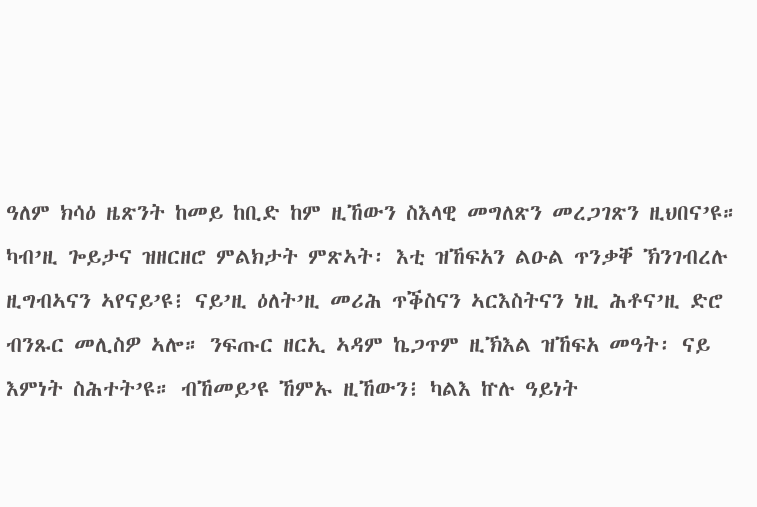ዓለም ክሳዕ ዜጽንት ከመይ ከቢድ ከም ዚኸውን ስእላዊ መግለጽን መረጋገጽን ዚህበና’ዩ።
ካብ’ዚ ጐይታና ዝዘርዘሮ ምልክታት ምጽኣት፡ እቲ ዝኸፍአን ልዑል ጥንቃቐ ኽንገብረሉ ዚግብኣናን ኣየናይ’ዩ፧ ናይ’ዚ ዕለት’ዚ መሪሕ ጥቕስናን ኣርእስትናን ነዚ ሕቶና’ዚ ድሮ ብንጹር መሊስዎ ኣሎ። ንፍጡር ዘርኢ ኣዳም ኬጋጥም ዚኽእል ዝኸፍአ መዓት፡ ናይ እምነት ስሕተት’ዩ። ብኸመይ’ዩ ኸምኡ ዚኸውን፧ ካልእ ኵሉ ዓይነት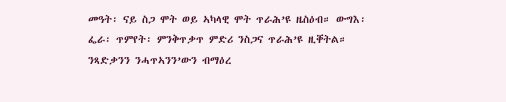መዓት፡ ናይ ስጋ ሞት ወይ ኣካላዊ ሞት ጥራሕ’ዩ ዜስዕብ። ውግእ፡ ፌራ፡ ጥምየት፡ ምንቅጥቃጥ ምድሪ ንስጋና ጥራሕ’ዩ ዚቐትል። ንጻድቃንን ንሓጥኣንን’ውን ብማዕረ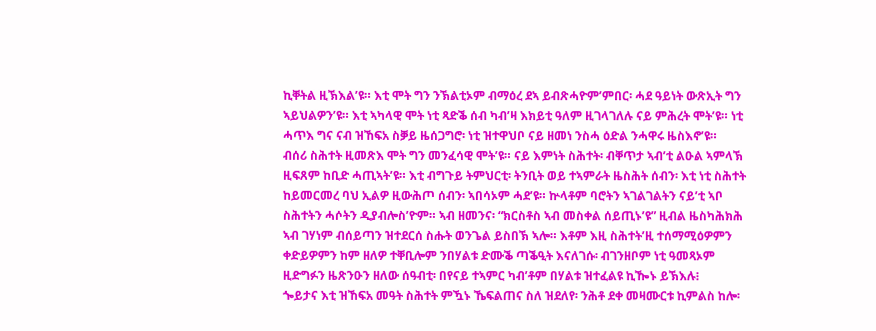ኪቐትል ዚኽእል’ዩ። እቲ ሞት ግን ንኽልቲኦም ብማዕረ ደኣ ይብጽሓዮም’ምበር፡ ሓደ ዓይነት ውጽኢት ግን ኣይህልዎን’ዩ። እቲ ኣካላዊ ሞት ነቲ ጻድቕ ሰብ ካብ’ዛ እክይቲ ዓለም ዚገላገለሉ ናይ ምሕረት ሞት’ዩ። ነቲ ሓጥእ ግና ናብ ዝኸፍአ ስቓይ ዜሰጋግሮ፡ ነቲ ዝተዋህቦ ናይ ዘመነ ንስሓ ዕድል ንሓዋሩ ዜስእኖ’ዩ።
ብሰሪ ስሕተት ዚመጽእ ሞት ግን መንፈሳዊ ሞት’ዩ። ናይ እምነት ስሕተት፡ ብቐጥታ ኣብ’ቲ ልዑል ኣምላኽ ዚፍጸም ከቢድ ሓጢኣት’ዩ። እቲ ብግጉይ ትምህርቲ፡ ትንቢት ወይ ተኣምራት ዜስሕት ሰብን፡ እቲ ነቲ ስሕተት ከይመርመረ ባህ ኢልዎ ዚውሕጦ ሰብን፡ ኣበሳኦም ሓደ’ዩ። ኵላቶም ባሮትን ኣገልገልትን ናይ’ቲ ኣቦ ስሕተትን ሓሶትን ዲያብሎስ’ዮም። ኣብ ዘመንና፡ “ክርስቶስ ኣብ መስቀል ሰይጢኑ’ዩ” ዚብል ዜስካሕክሕ ኣብ ገሃነም ብሰይጣን ዝተደርሰ ስሑት ወንጌል ይስበኽ ኣሎ። እቶም እዚ ስሕተት’ዚ ተሰማሚዕዎምን ቀድይዎምን ከም ዘለዎ ተቐቢሎም ንበሃልቱ ድሙቕ ጣቕዒት እናለገሱ፡ ብገንዘቦም ነቲ ዓመጻኦም ዚድግፉን ዜጽንዑን ዘለው ሰዓብቲ፡ በየናይ ተኣምር ካብ’ቶም በሃልቱ ዝተፈልዩ ኪዀኑ ይኽእሉ፧
ጐይታና እቲ ዝኸፍአ መዓት ስሕተት ምዃኑ ኼፍልጠና ስለ ዝደለየ፡ ንሕቶ ደቀ መዛሙርቱ ኪምልስ ከሎ፡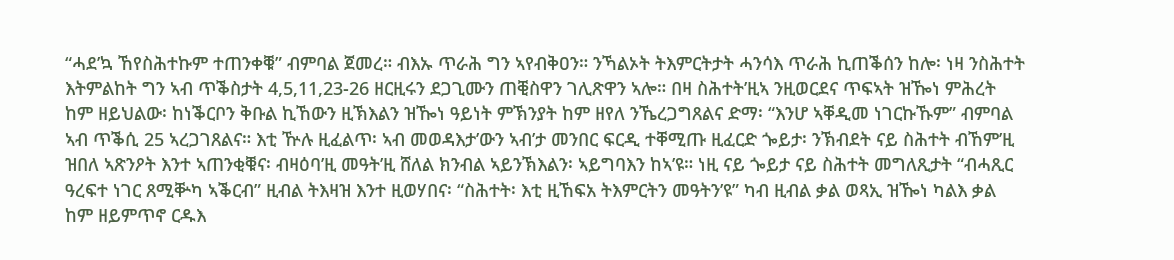“ሓደ’ኳ ኸየስሕተኩም ተጠንቀቑ” ብምባል ጀመረ። ብእኡ ጥራሕ ግን ኣየብቅዐን። ንኻልኦት ትእምርትታት ሓንሳእ ጥራሕ ኪጠቕሰን ከሎ፡ ነዛ ንስሕተት እትምልከት ግን ኣብ ጥቕስታት 4,5,11,23-26 ዘርዚሩን ደጋጊሙን ጠቒስዋን ገሊጽዋን ኣሎ። በዛ ስሕተት’ዚኣ ንዚወርደና ጥፍኣት ዝዀነ ምሕረት ከም ዘይህልው፡ ከነቕርቦን ቅቡል ኪኸውን ዚኽእልን ዝዀነ ዓይነት ምኽንያት ከም ዘየለ ንኼረጋግጸልና ድማ፡ “እንሆ ኣቐዲመ ነገርኩኹም” ብምባል ኣብ ጥቕሲ 25 ኣረጋገጸልና። እቲ ዅሉ ዚፈልጥ፡ ኣብ መወዳእታ’ውን ኣብ’ታ መንበር ፍርዲ ተቐሚጡ ዚፈርድ ጐይታ፡ ንኽብደት ናይ ስሕተት ብኸም’ዚ ዝበለ ኣጽንዖት እንተ ኣጠንቂቑና፡ ብዛዕባ’ዚ መዓት’ዚ ሸለል ክንብል ኣይንኽእልን፡ ኣይግባእን ከኣ’ዩ። ነዚ ናይ ጐይታ ናይ ስሕተት መግለጺታት “ብሓጺር ዓረፍተ ነገር ጸሚቝካ ኣቕርብ” ዚብል ትእዛዝ እንተ ዚወሃበና፡ “ስሕተት፡ እቲ ዚኸፍአ ትእምርትን መዓትን’ዩ” ካብ ዚብል ቃል ወጻኢ ዝዀነ ካልእ ቃል ከም ዘይምጥኖ ርዱእ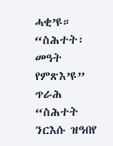ሓቂ’ዩ። “ስሕተት፡ መዓት የምጽእ’ዩ” ጥራሕ “ስሕተት ንርእሱ ዝዓበየ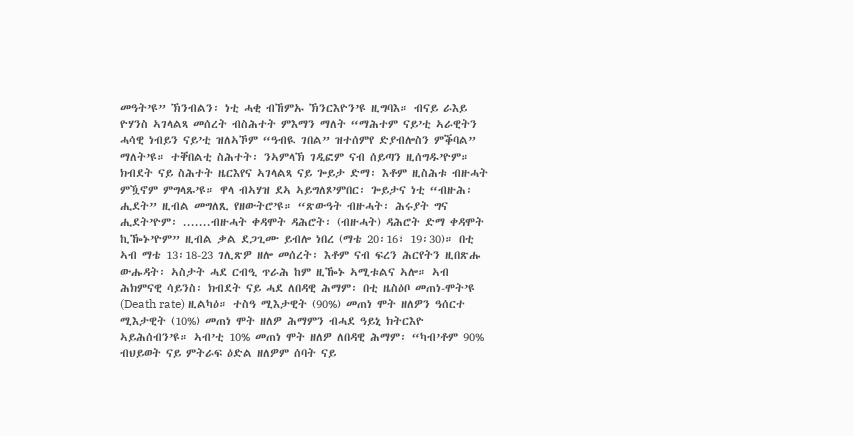መዓት’ዩ” ኽንብልን፡ ነቲ ሓቂ ብኸምኡ ኽንርእዮን’ዩ ዚግባእ። ብናይ ራእይ ዮሃንስ ኣገላልጻ መሰረት ብስሕተት ምእማን ማለት “ማሕተም ናይ’ቲ ኣራዊትን ሓሳዊ ነብይን ናይ’ቲ ዝለኣኾም “ዓብዪ ገበል” ዝተሰምየ ድያብሎስን ምቕባል” ማለት’ዩ። ተቐበልቲ ስሕተት፡ ንኣምላኽ ገዲፎም ናብ ሰይጣን ዚሰግዱ’ዮም።
ክብደት ናይ ስሕተት ዜርእየና ኣገላልጻ ናይ ጐይታ ድማ፡ እቶም ዚስሕቱ ብዙሓት ምዃኖም ምግላጹ’ዩ። ዋላ ብኣሃዝ ደኣ ኣይግለጾ’ምበር፡ ጐይታና ነቲ “ብዙሕ፡ ሒደት” ዚብል መግለጺ የዘውትሮ’ዩ። “ጽውዓት ብዙሓት፡ ሕሩያት ግና ሒደት’ዮም፡ .......ብዙሓት ቀዳሞት ዳሕሮት፡ (ብዙሓት) ዳሕሮት ድማ ቀዳሞት ኪዀኑ’ዮም” ዚብል ቃል ደጋጊሙ ይብሎ ነበረ (ማቴ 20፡16፣ 19፡30)። በቲ ኣብ ማቴ 13፡18-23 ገሊጽዎ ዘሎ መሰረት፡ እቶም ናብ ፍረን ሕርየትን ዚበጽሑ ውሑዳት፡ ኣስታት ሓደ ርብዒ ጥራሕ ከም ዚዀኑ ኣሚቱልና ኣሎ። ኣብ ሕክምናዊ ሳይንስ፡ ክብደት ናይ ሓደ ለበዳዊ ሕማም፡ በቲ ዜስዕቦ መጠነ-ሞት’ዩ (Death rate) ዚልካዕ። ተስዓ ሚእታዊት (90%) መጠነ ሞት ዘለዎን ዓሰርተ ሚእታዊት (10%) መጠነ ሞት ዘለዎ ሕማምን ብሓደ ዓይኒ ክትርእዮ ኣይሕሰብን’ዩ። ኣብ’ቲ 10% መጠነ ሞት ዘለዎ ለበዳዊ ሕማም፡ “ካብ’ቶም 90% ብህይወት ናይ ምትራፍ ዕድል ዘለዎም ሰባት ናይ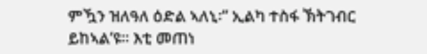ምዃን ዝለዓለ ዕድል ኣለኒ፡” ኢልካ ተስፋ ኽትገብር ይከኣል’ዩ። እቲ መጠነ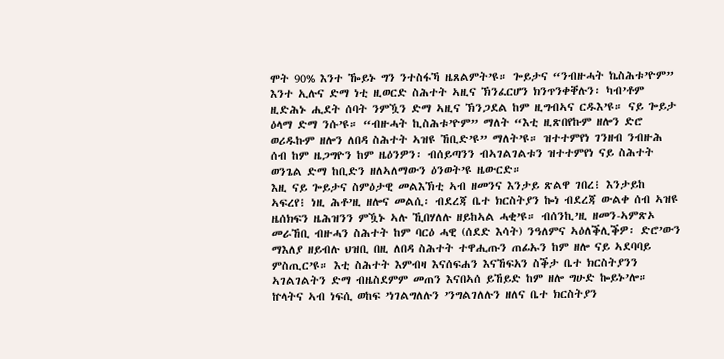ሞት 90% እንተ ዀይኑ ግን ንተስፋኻ ዜጸልምት’ዩ። ጐይታና “ንብዙሓት ኬስሕቱ’ዮም” እንተ ኢሉና ድማ ነቲ ዚወርድ ስሕተት ኣዚና ኽንፈርሆን ክንጥንቀቐሉን፡ ካብ’ቶም ዚድሕኑ ሒደት ሰባት ንምዃን ድማ ኣዚና ኽንጋደል ከም ዚግብኣና ርዱእ’ዩ። ናይ ጐይታ ዕላማ ድማ ንሱ’ዩ። “ብዙሓት ኪስሕቱ’ዮም” ማለት “እቲ ዚጽበየኩም ዘሎን ድሮ ወሪዱኩም ዘሎን ለበዳ ስሕተት ኣዝዩ ኸቢድ’ዩ” ማለት’ዩ። ዝተተምየነ ገንዘብ ንብዙሕ ሰብ ከም ዜጋግዮን ከም ዜዕንዎን፡ ብሰይጣንን ብኣገልገልቱን ዝተተምየነ ናይ ስሕተት ወንጌል ድማ ከቢድን ዘለኣለማውን ዕንወት’ዩ ዜውርድ።
እዚ ናይ ጐይታና ስምዕታዊ መልእኽቲ ኣብ ዘመንና እንታይ ጽልዋ ገበረ፧ እንታይከ ኣፍረየ፧ ነዚ ሕቶ’ዚ ዘሎና መልሲ፡ ብደረጃ ቤተ ክርስትያን ኰነ ብደረጃ ውልቀ ሰብ ኣዝዩ ዜሰክፍን ዜሕዝንን ምዃኑ ኣሉ ኺበሃለሉ ዘይከኣል ሓቂ’ዩ። ብሰንኪ’ዚ ዘመን-ኣምጽኦ መራኸቢ ብዙሓን ስሕተት ከም ባርዕ ሓዊ (ሰደድ እሳት) ንዓለምና ኣዕለቕሊቕዎ፡ ድሮ’ውን ማእለያ ዘይብሉ ህዝቢ በዚ ለበዳ ስሕተት ተዋሒጡን ጠፊኡን ከም ዘሎ ናይ ኣደባባይ ምስጢር’ዩ። እቲ ስሕተት እምብዛ እናሰፍሐን እናኸፍአን ስቕታ ቤተ ክርስትያንን ኣገልገልትን ድማ ብዜስደምም መጠን እናበኣሰ ይኸይድ ከም ዘሎ ግሁድ ኰይኑ’ሎ። ኵላትና ኣብ ነፍሲ ወከፍ ’ነገልግለሉን ’ንግልገለሉን ዘለና ቤተ ክርስትያን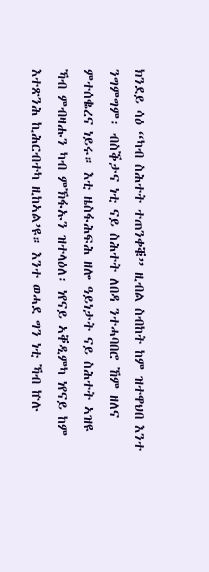ክንደይ ሳዕ “ካብ ስሕተት ተጠንቀቑ” ዚብል ስብከት ከም ዝተዋህበ እንተ ንግምግም፡ ብስቕታና ነቲ ናይ ስሕተት ለበዳ ንተሓባበሮ ኸም ዘለና ምተሰቈረና ነይሩ። እቲ ዜስፋሕፍሕ ዘሎ ዓይነታት ናይ ስሕተት ኣዝዩ ኻብ ምብዛሑን ካብ ምኽፋኡን ዝተላዕለ፡ ነየናይ ኣቐዲምካ ነየናይ ከም እተጽንሕ ኪሕርብተካ ዚከኣል’ዩ። እንተ ወሓደ ግን ነቲ ኻብ ኵሉ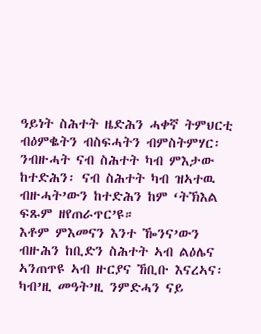ዓይነት ስሕተት ዜድሕን ሓቀኛ ትምህርቲ ብዕምቈትን ብስፍሓትን ብምስትምሃር፡ ንብዙሓት ናብ ስሕተት ካብ ምእታው ከተድሕን፡ ናብ ስሕተት ካብ ዝኣተዉ ብዙሓት’ውን ከተድሕን ከም ‘ትኽእል ፍጹም ዘየጠራጥር’ዩ።
እቶም ምእመናን እንተ ዀንና’ውን ብዙሕን ከቢድን ስሕተት ኣብ ልዕሌና ኣንጠጥዩ ኣብ ዙርያና ኸቢቡ እናረኣና፡ ካብ’ዚ መዓት’ዚ ንምድሓን ናይ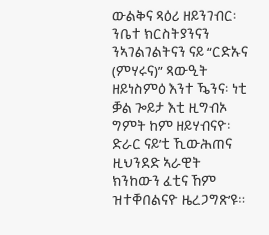ውልቅና ጻዕሪ ዘይንገብር፡ ንቤተ ክርስትያንናን ንኣገልገልትናን ናይ “ርድኡና (ምሃሩና)” ጻውዒት ዘይነስምዕ እንተ ዄንና፡ ነቲ ቓል ጐይታ እቲ ዚግብኦ ግምት ከም ዘይሃብናዮ፡ ድራር ናይ’ቲ ኺውሕጠና ዚህንደድ ኣራዊት ክንከውን ፈቲና ኸም ዝተቐበልናዮ ዜረጋግጽ’ዩ።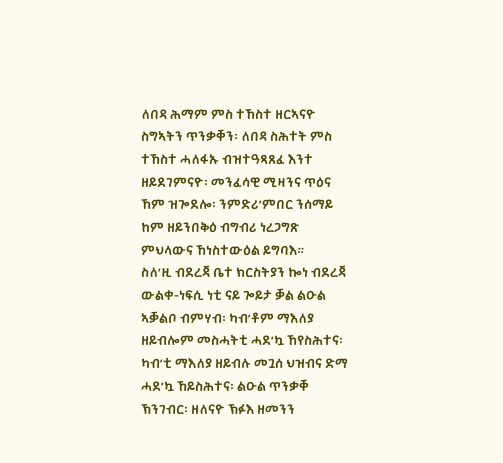ለበዳ ሕማም ምስ ተኸስተ ዘርኣናዮ ስግኣትን ጥንቃቐን፡ ለበዳ ስሕተት ምስ ተኸስተ ሓለፋኡ ብዝተዓጻጸፈ እንተ ዘይደገምናዮ፡ መንፈሳዊ ሚዛንና ጥዕና ኸም ዝጐደሎ፡ ንምድሪ’ምበር ንሰማይ ከም ዘይንበቅዕ ብግብሪ ነረጋግጽ ምህላውና ኸነስተውዕል ይግባእ።
ስለ’ዚ ብደረጃ ቤተ ክርስትያን ኰነ ብደረጃ ውልቀ-ነፍሲ ነቲ ናይ ጐይታ ቓል ልዑል ኣቓልቦ ብምሃብ፡ ካብ’ቶም ማእለያ ዘይብሎም መስሓትቲ ሓደ’ኳ ኸየስሕተና፡ ካብ’ቲ ማእለያ ዘይብሉ መጓሰ ህዝብና ድማ ሓደ’ኳ ኸይስሕተና፡ ልዑል ጥንቃቐ ኽንገብር፡ ዘለናዮ ኽፉእ ዘመንን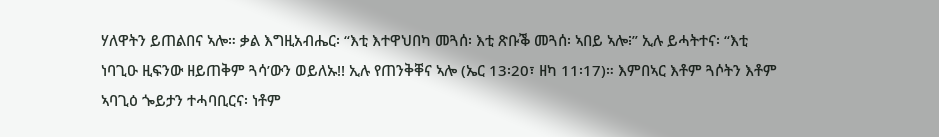ሃለዋትን ይጠልበና ኣሎ። ቃል እግዚአብሔር፡ “እቲ እተዋህበካ መጓሰ፡ እቲ ጽቡቕ መጓሰ፡ ኣበይ ኣሎ፧” ኢሉ ይሓትተና፡ “እቲ ነባጊዑ ዚፍንው ዘይጠቅም ጓሳ’ውን ወይለኡ!! ኢሉ የጠንቅቐና ኣሎ (ኤር 13፡20፣ ዘካ 11፡17)። እምበኣር እቶም ጓሶትን እቶም ኣባጊዕ ጐይታን ተሓባቢርና፡ ነቶም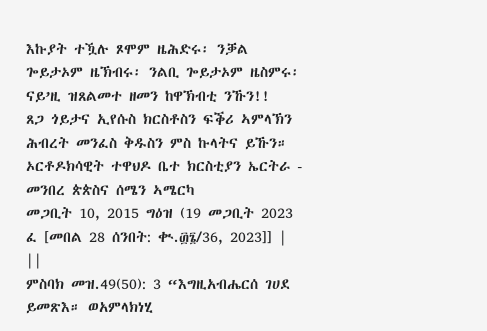እኩያት ተዃሉ ጾሞም ዜሕድሩ፡ ንቓል ጐይታኦም ዜኽብሩ፡ ንልቢ ጐይታኦም ዜስምሩ፡ ናይ’ዚ ዝጸልመተ ዘመን ከዋኽብቲ ንኹን!!
ጸጋ ጎይታና ኢየሱስ ክርስቶስን ፍቕሪ ኣምላኽን ሕብረት መንፈስ ቅዱስን ምስ ኩላትና ይኹን።
ኦርቶዶክሳዊት ተዋህዶ ቤተ ክርስቲያን ኤርትራ - መንበረ ጵጵስና ሰሜን ኣሜርካ
መጋቢት 10, 2015 ግዕዝ (19 መጋቢት 2023 ፈ [መበል 28 ሰንበት: ቊ.፴፮/36, 2023]] |
||
ምስባክ መዝ.49(50): 3 “እግዚአብሔርሰ ገሀደ ይመጽእ። ወአምላክነሂ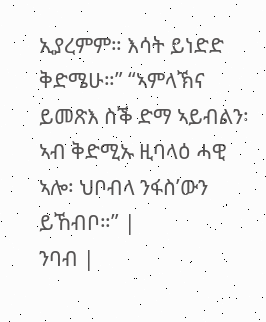ኢያረምም። እሳት ይነድድ ቅድሜሁ።” “ኣምላኽና ይመጽእ ስቕ ድማ ኣይብልን፡ ኣብ ቅድሚኡ ዚባላዕ ሓዊ ኣሎ፡ ህቦብላ ንፋስ’ውን ይኸብቦ።” |
ንባብ |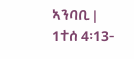ኣንባቢ |
1ተሰ 4፡13-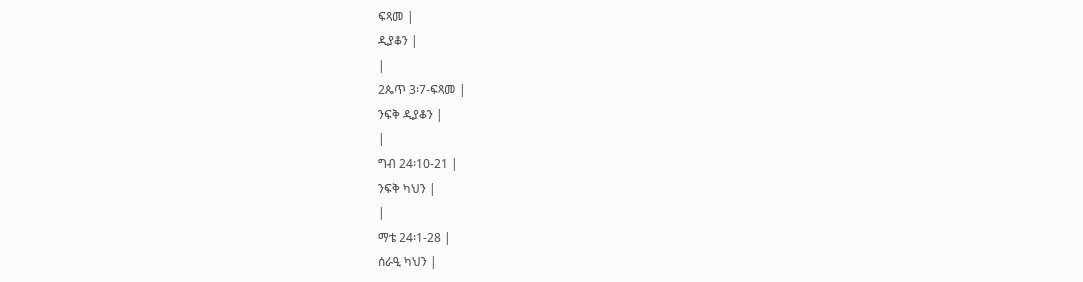ፍጻመ |
ዲያቆን |
|
2ጴጥ 3፡7-ፍጻመ |
ንፍቅ ዲያቆን |
|
ግብ 24፡10-21 |
ንፍቅ ካህን |
|
ማቴ 24፡1-28 |
ሰራዒ ካህን |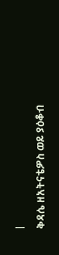|
ቅዳሴ ዘአትናቴዎስ ወይ ያዕቆብ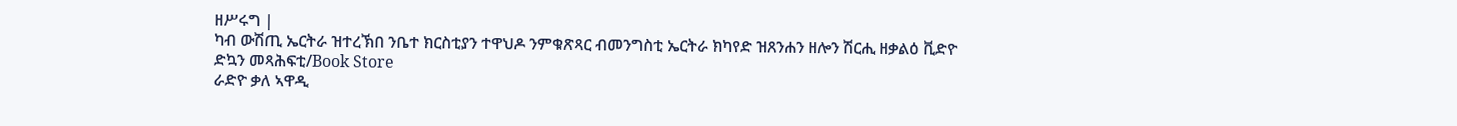ዘሥሩግ |
ካብ ውሽጢ ኤርትራ ዝተረኽበ ንቤተ ክርስቲያን ተዋህዶ ንምቁጽጻር ብመንግስቲ ኤርትራ ክካየድ ዝጸንሐን ዘሎን ሽርሒ ዘቃልዕ ቪድዮ
ድኳን መጻሕፍቲ/Book Store
ራድዮ ቃለ ኣዋዲ